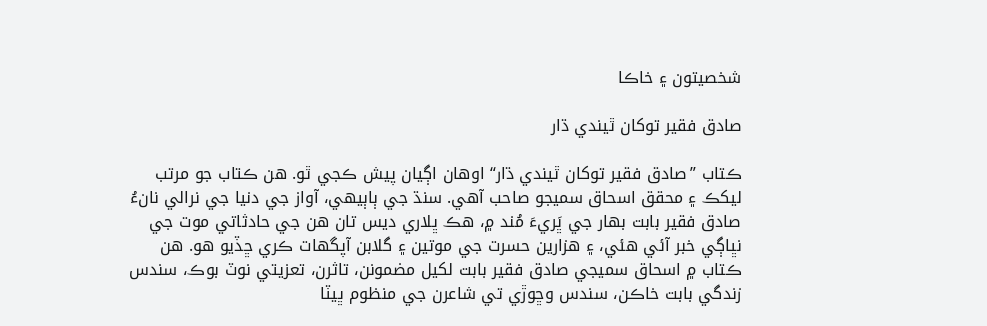شخصيتون ۽ خاڪا

صادق فقير توکان ٿيندي ڌار

ڪتاب ”صادق فقير توکان ٿيندي ڌار“ اوهان اڳيان پيش ڪجي ٿو. هن ڪتاب جو مرتب ليکڪ ۽ محقق اسحاق سميجو صاحب آهي. سنڌ جي ٻاٻيهي، آواز جي دنيا جي نرالي نانءُ صادق فقير بابت بهار جي ڀَريءَ مُند ۾، هڪ ڀلاري ديس تان هن جي حادثاتي موت جي نڀاڳي خبر آئي هئي، ۽ هزارين حسرت جي موتين ۽ گلابن آپگهات ڪري ڇڏيو هو. هن ڪتاب ۾ اسحاق سميجي صادق فقير بابت لکيل مضمونن، تاثرن، تعزيتي نوٽ بوڪ، سندس زندگي بابت خاڪن، سندس وڇوڙي تي شاعرن جي منظوم ڀيٽا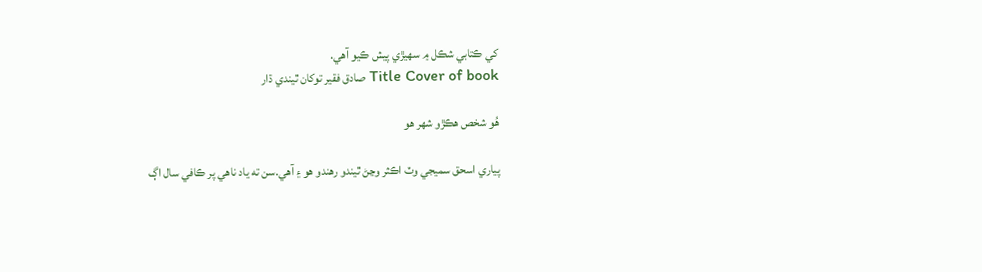کي ڪتابي شڪل ۾ سهيڙي پيش ڪيو آهي.
Title Cover of book صادق فقير توکان ٿيندي ڌار

هُو شخص هڪڙو شهر هو

پياري اسحق سميجي وٽ اڪثر وڃڻ ٿيندو رهندو هو ۽ آهي.سن ته ياد ناهي پر ڪافي سال اڳ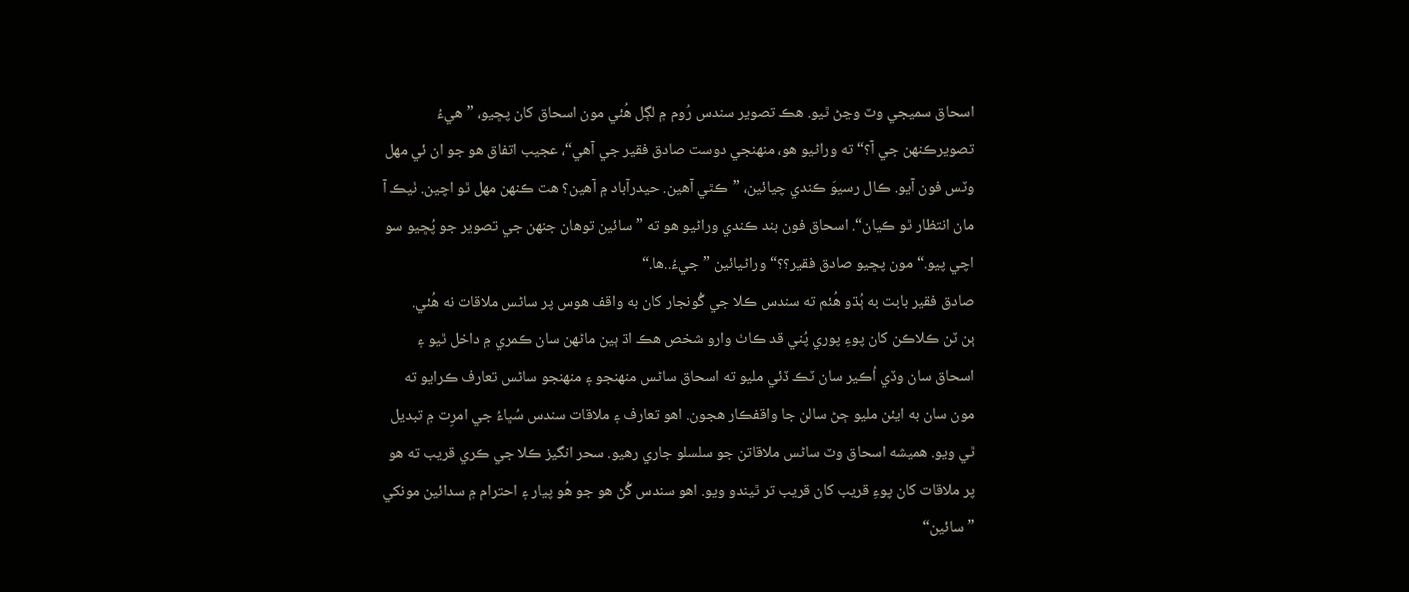اسحاق سميجي وٽ وڃڻ ٿيو. هڪ تصوير سندس رُوم ۾ لڳل هُئي مون اسحاق کان پڇيو، ”هيءُ تصويرڪنهن جي آ؟“ ته وراڻيو هو، منهنجي دوست صادق فقير جي آهي“، عجيب اتفاق هو جو ان ئي مهل وٽس فون آيو. ڪال رسيوَ ڪندي چيائين، ”ڪٿي آهين. حيدرآباد ۾ آهين؟ هت ڪنهن مهل ٿو اچين. ٺيڪ آ مان انتظار ٿو ڪيان“. اسحاق فون بند ڪندي وراڻيو هو ته ”سائين توهان جنهن جي تصوير جو پُڇيو سو اچي پيو.“ مون پڇيو صادق فقير؟؟“ وراڻيائين ”جيءُ..ها.“
صادق فقير بابت به ٻُڌو هُئم ته سندس ڪلا جي گُونجار کان به واقف هوس پر ساڻس ملاقات نه هُئي.
ٻن ٽن ڪلاڪن کان پوءِ پوري پُني قد ڪاٺ وارو شخص هڪ اڌ ٻين ماڻهن سان ڪمري ۾ داخل ٿيو ۽ اسحاق سان وڏي اُڪير سان ٽڪ ڏئي مليو ته اسحاق ساڻس منهنجو ۽ منهنجو ساڻس تعارف ڪرايو ته مون سان به ايئن مليو ڄڻ سالن جا واقفڪار هجون. اهو تعارف ۽ ملاقات سندس سُڀاءُ جي امرِت ۾ تبديل ٿي ويو. هميشه اسحاق وٽ ساڻس ملاقاتن جو سلسلو جاري رهيو. سحر انگيز ڪلا جي ڪري قريب ته هو پر ملاقات کان پوءِ قريب کان قريب تر ٿيندو ويو. اهو سندس گُڻ هو جو هُو پيار ۽ احترام ۾ سدائين مونکي ”سائين“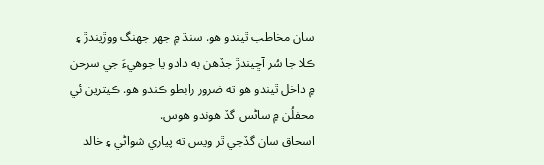سان مخاطب ٿيندو هو. سنڌ ۾ جهر جهنگ ووڙيندڙ ۽ ڪلا جا سُر آڇيندڙ جڏهن به دادو يا جوهيءَ جي سرحن ۾ داخل ٿيندو هو ته ضرور رابطو ڪندو هو. ڪيترين ئي محفلُن ۾ ساڻس گڏ هوندو هوس.
اسحاق سان گڏجي ٿر ويس ته پياري شواڻي ۽ خالد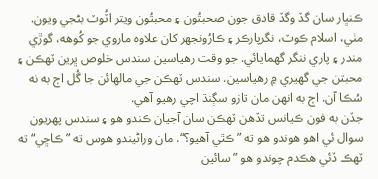ڪنڀار سان گڏ وگڏ قادق جون صحبتُون ۽ محبتُون ويتر اٽُوٽ بڻجي ويون. مٺي، اسلام ڪوٽ، نگرپارڪر ۽ ڪارُونجهر کان علاوه ماروي جو کُوهه، گوڙي مندر ۽ پاري ننگر گهمايائي. جو وقت رهياسين سندس خلوص ڀرين ٽهڪن ۽ محبتن جي گهيري ۾ رهياسين. سندس ٽهڪن جي مالهائن جا گُل اڄ به نه سُڪا آن. اڄ به انهن مان تازو سڳنڌ اچي رهيو آهي.
جڏن به فون ڪيانس تڏهن ٽهڪن سان آجيان ڪندو هو ۽ سندس پهريون سوال ئي اهو هوندو هو ته ”ڪٿي آهيو؟“. مان وراڻيندو هوس ته ”ڪاڇي“ ته ٽهڪ ڏئي هڪدم چوندو هو ”سائين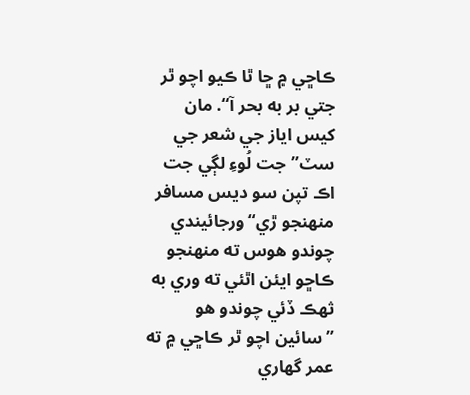ڪاڇي ۾ ڇا ٿا ڪيو اچو ٿر جتي بر به بحر آ“. مان کيس اياز جي شعر جي سٽ”جت لُوءِ لڳي جت اڪ تپن سو ديس مسافر منهنجو ڙي“ورجائيندي چوندو هوس ته منهنجو ڪاڇو ايئن اٿئي ته وري به ثهڪ ڏئي چوندو هو ”سائين اچو ٿر ڪاڇي ۾ ته عمر گھاري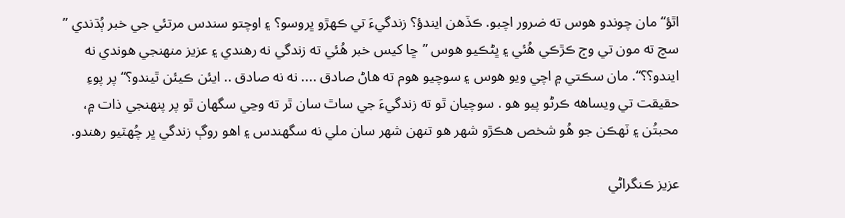اٿؤ“ مان چوندو هوس ته ضرور اچبو. ڪڏهن ايندؤ؟ زندگيءَ تي ڪهڙو ڀروسو؟ ۽ اوچتو سندس مرتئي جي خبر ٻُڌندي ” سچ ته مون تي وڄ ڪڙڪي هُئي ۽ ڀڻڪيو هوس ”ڇا کيس خبر هُئي ته زندگي نه رهندي ۽ عزيز منهنجي هوندي نه ايندو؟؟“. مان سڪتي ۾ اچي ويو هوس ۽ سوچيو هوم ته هاڻ صادق .... نه نه صادق .. ايئن ڪيئن ٿيندو؟“ پر پوءِ حقيقت تي ويساهه ڪرڻو پيو هو . سوچيان ٿو ته زندگيءَ جي ساٿ سان ٿر ته وڃي سگهان ٿو پر پنهنجي ذات ۾، محبتُن ۽ ٽهڪن جو هُو شخص هڪڙو شهر هو تنهن شهر سان ملي نه سگهندس ۽ اهو روڳ زندگي ڀر چُهٽيو رهندو.

عزيز ڪنگراڻي